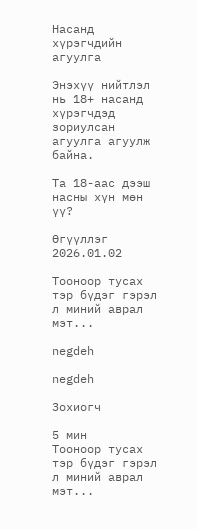Насанд хүрэгчдийн агуулга

Энэхүү нийтлэл нь 18+ насанд хүрэгчдэд зориулсан агуулга агуулж байна.

Та 18-аас дээш насны хүн мөн үү?

Өгүүллэг 2026.01.02

Тооноор тусах тэр бүдэг гэрэл л миний аврал мэт...

negdeh

negdeh

Зохиогч

5 мин
Тооноор тусах тэр бүдэг гэрэл л миний аврал мэт...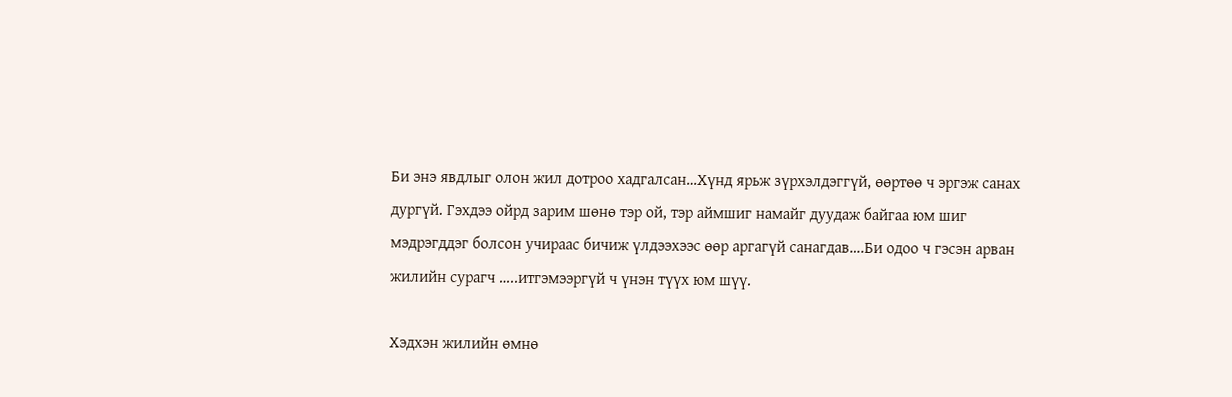Би энэ явдлыг олон жил дотроо хадгалсан…Хүнд ярьж зүрхэлдэггүй, өөртөө ч эргэж санах дургүй. Гэхдээ ойрд зарим шөнө тэр ой, тэр аймшиг намайг дуудаж байгаа юм шиг мэдрэгддэг болсон учираас бичиж үлдээхээс өөр аргагүй санагдав….Би одоо ч гэсэн арван жилийн сурагч …..итгэмээргүй ч үнэн түүх юм шүү.

Хэдхэн жилийн өмнө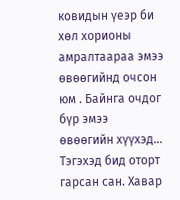ковидын үеэр би хөл хорионы амралтаараа эмээ өвөөгийнд очсон юм . Байнга очдог бүр эмээ өвөөгийн хүүхэд…
Тэгэхэд бид оторт гарсан сан. Хавар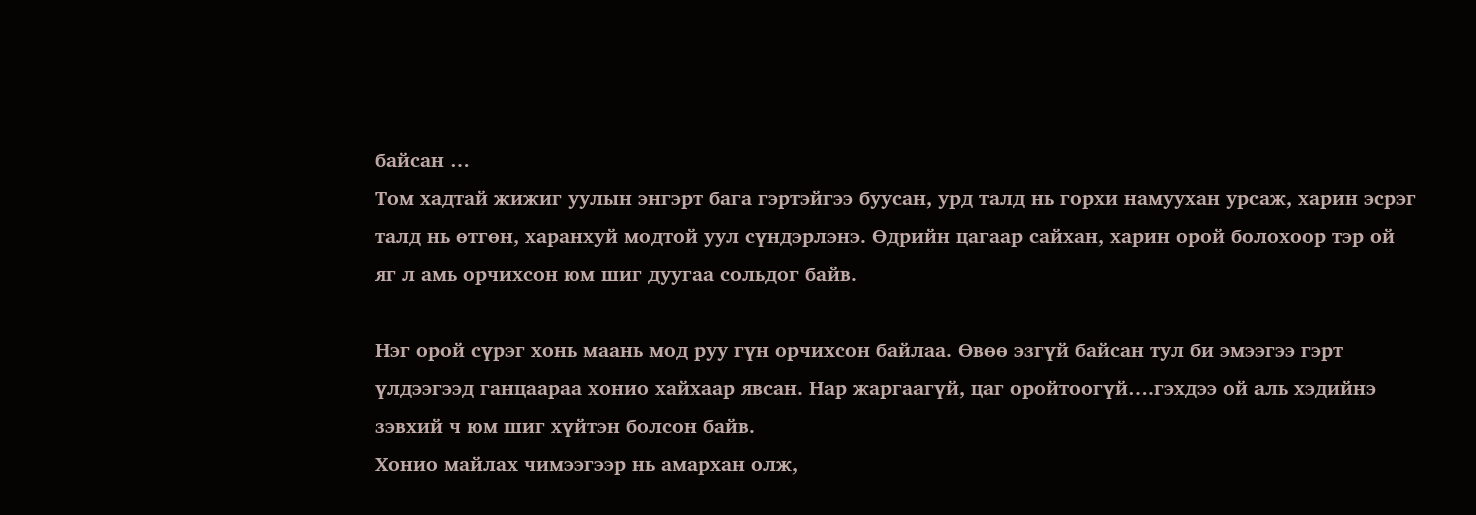байсан …
Том хадтай жижиг уулын энгэрт бага гэртэйгээ буусан, урд талд нь горхи намуухан урсаж, харин эсрэг талд нь өтгөн, харанхуй модтой уул сүндэрлэнэ. Өдрийн цагаар сайхан, харин орой болохоор тэр ой яг л амь орчихсон юм шиг дуугаа сольдог байв.

Нэг орой сүрэг хонь маань мод руу гүн орчихсон байлаа. Өвөө эзгүй байсан тул би эмээгээ гэрт үлдээгээд ганцаараа хонио хайхаар явсан. Нар жаргаагүй, цаг оройтоогүй….гэхдээ ой аль хэдийнэ зэвхий ч юм шиг хүйтэн болсон байв.
Хонио майлах чимээгээр нь амархан олж,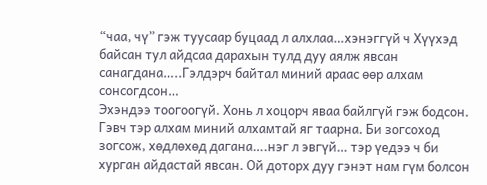“чаа, чү” гэж туусаар буцаад л алхлаа…хэнэггүй ч Хүүхэд байсан тул айдсаа дарахын тулд дуу аялж явсан санагдана…..Гэлдэрч байтал миний араас өөр алхам сонсогдсон…
Эхэндээ тоогоогүй. Хонь л хоцорч яваа байлгүй гэж бодсон. Гэвч тэр алхам миний алхамтай яг таарна. Би зогсоход зогсож, хөдлөхөд дагана….нэг л эвгүй… тэр үедээ ч би хурган айдастай явсан. Ой доторх дуу гэнэт нам гүм болсон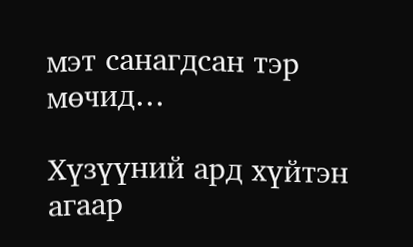мэт санагдсан тэр мөчид…

Хүзүүний ард хүйтэн агаар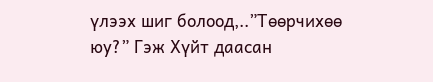үлээх шиг болоод,..”Төөрчихөө юу?” Гэж Хүйт даасан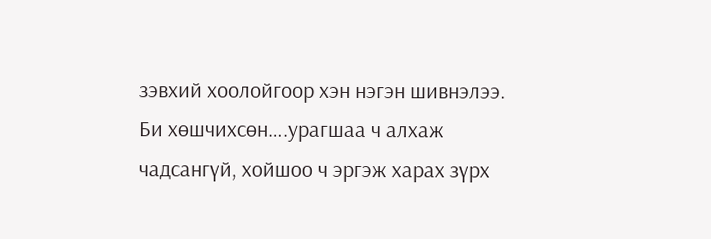зэвхий хоолойгоор хэн нэгэн шивнэлээ.
Би хөшчихсөн….урагшаа ч алхаж чадсангүй, хойшоо ч эргэж харах зүрх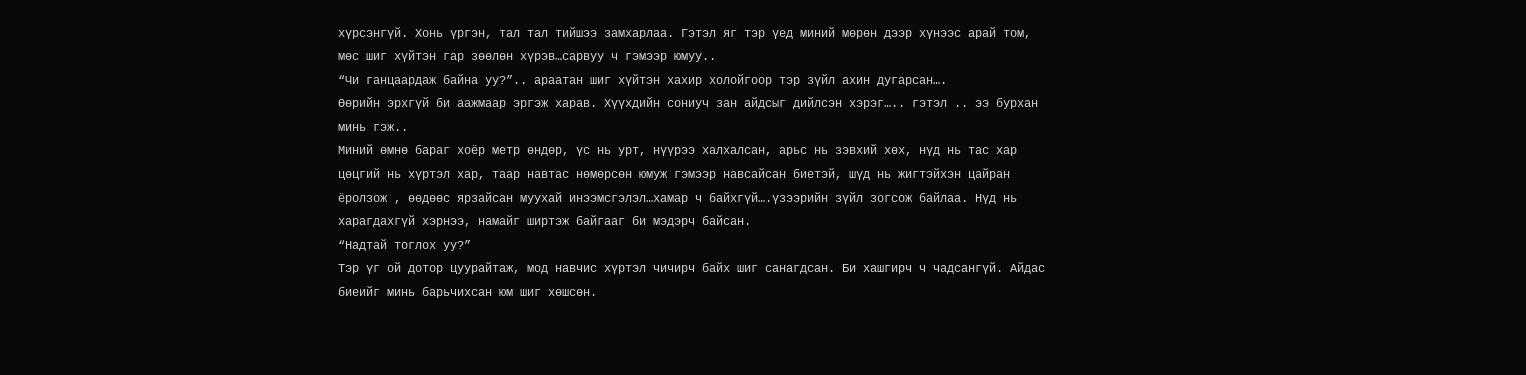хүрсэнгүй. Хонь үргэн, тал тал тийшээ замхарлаа. Гэтэл яг тэр үед миний мөрөн дээр хүнээс арай том, мөс шиг хүйтэн гар зөөлөн хүрэв…сарвуу ч гэмээр юмуу..
“Чи ганцаардаж байна уу?”.. араатан шиг хүйтэн хахир холойгоор тэр зүйл ахин дугарсан….
Өөрийн эрхгүй би аажмаар эргэж харав. Хүүхдийн сониуч зан айдсыг дийлсэн хэрэг….. гэтэл .. ээ бурхан минь гэж..
Миний өмнө бараг хоёр метр өндөр, үс нь урт, нүүрээ халхалсан, арьс нь зэвхий хөх, нүд нь тас хар цөцгий нь хүртэл хар, таар навтас нөмөрсөн юмуж гэмээр навсайсан биетэй, шүд нь жигтэйхэн цайран ёролзож , өөдөөс ярзайсан муухай инээмсгэлэл…хамар ч байхгүй….үзээрийн зүйл зогсож байлаа. Нүд нь харагдахгүй хэрнээ, намайг ширтэж байгааг би мэдэрч байсан.
“Надтай тоглох уу?”
Тэр үг ой дотор цуурайтаж, мод навчис хүртэл чичирч байх шиг санагдсан. Би хашгирч ч чадсангүй. Айдас биеийг минь барьчихсан юм шиг хөшсөн.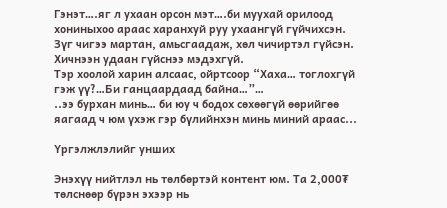Гэнэт….яг л ухаан орсон мэт….би муухай орилоод хониныхоо араас харанхуй руу ухаангүй гүйчихсэн. Зүг чигээ мартан, амьсгаадаж, хөл чичиртэл гүйсэн. Хичнээн удаан гүйснээ мэдэхгүй.
Тэр хоолой харин алсаас, ойртсоор “Хаха… тоглохгүй гэж үү?…Би ганцаардаад байна…”…
..ээ бурхан минь… би юу ч бодох сөхөөгүй өөрийгөө яагаад ч юм үхэж гэр бүлийнхэн минь миний араас...

Үргэлжлэлийг унших

Энэхүү нийтлэл нь төлбөртэй контент юм. Та 2,000₮ төлснөөр бүрэн эхээр нь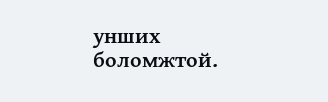унших боломжтой.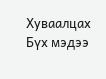Хуваалцах
Бүх мэдээ